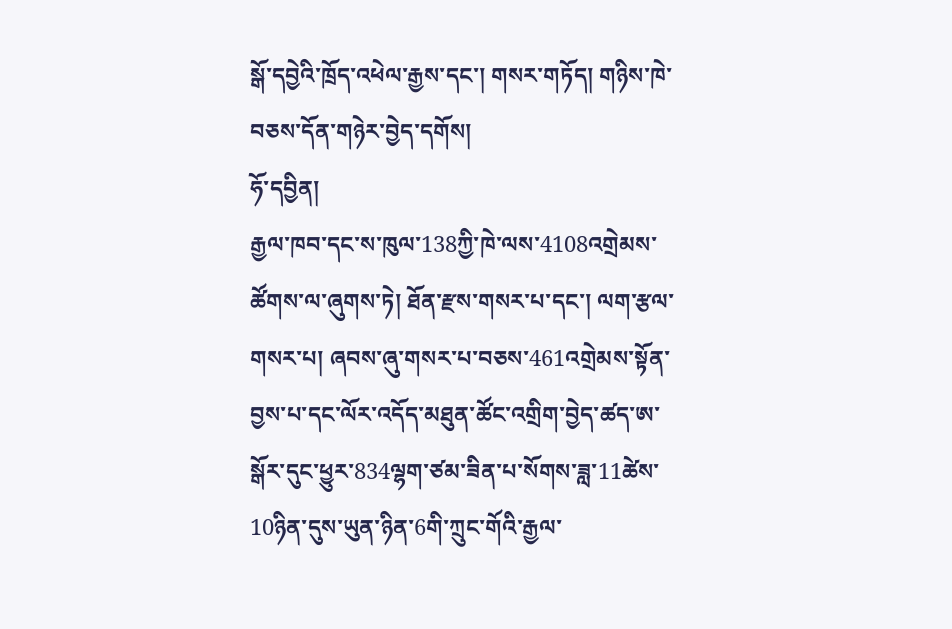སྒོ་དབྱེའི་ཁྲོད་འཕེལ་རྒྱས་དང་། གསར་གཏོད། གཉིས་ཁེ་བཅས་དོན་གཉེར་བྱེད་དགོས།
ཧོ་དབྱིན།
རྒྱལ་ཁབ་དང་ས་ཁུལ་138ཀྱི་ཁེ་ལས་4108འགྲེམས་ཚོགས་ལ་ཞུགས་ཏེ། ཐོན་རྫས་གསར་པ་དང་། ལག་རྩལ་གསར་པ། ཞབས་ཞུ་གསར་པ་བཅས་461འགྲེམས་སྟོན་བྱས་པ་དང་ལོར་འདོད་མཐུན་ཚོང་འགྲིག་བྱེད་ཚད་ཨ་སྒོར་དུང་ཕྱུར་834ལྷག་ཙམ་ཟིན་པ་སོགས་ཟླ་11ཚེས་10ཉིན་དུས་ཡུན་ཉིན་6གི་ཀྲུང་གོའི་རྒྱལ་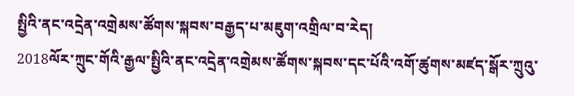སྤྱིའི་ནང་འདྲེན་འགྲེམས་ཚོགས་སྐབས་བརྒྱད་པ་མཇུག་འགྲིལ་བ་རེད།
2018ལོར་ཀྲུང་གོའི་རྒྱལ་སྤྱིའི་ནང་འདྲེན་འགྲེམས་ཚོགས་སྐབས་དང་པོའི་འགོ་ཚུགས་མཛད་སྒོར་ཀྲུའུ་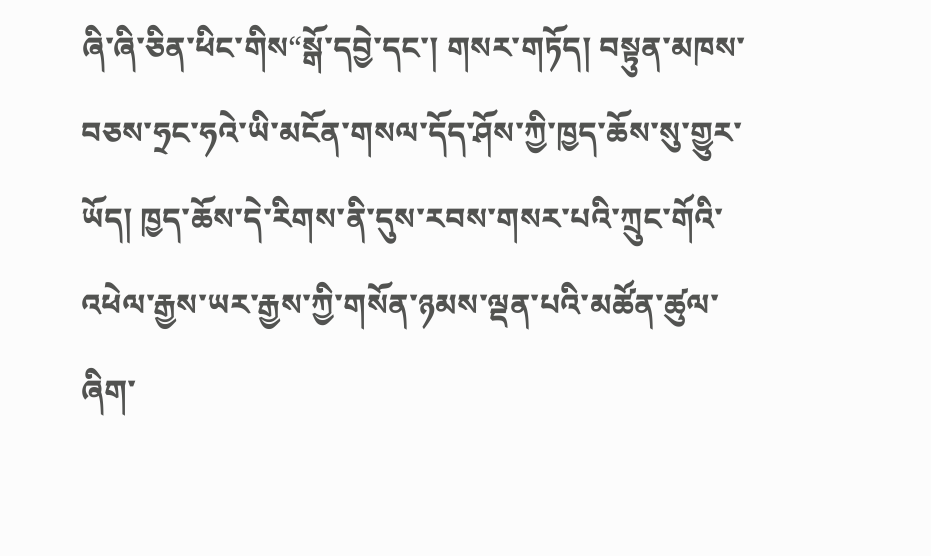ཞི་ཞི་ཅིན་ཕིང་གིས“སྒོ་དབྱེ་དང་། གསར་གཏོད། བསྟུན་མཁས་བཅས་ཧྲང་ཧའེ་ཡི་མངོན་གསལ་དོད་ཤོས་ཀྱི་ཁྱད་ཆོས་སུ་གྱུར་ཡོད། ཁྱད་ཆོས་དེ་རིགས་ནི་དུས་རབས་གསར་པའི་ཀྲུང་གོའི་འཕེལ་རྒྱས་ཡར་རྒྱས་ཀྱི་གསོན་ཉམས་ལྡན་པའི་མཚོན་ཚུལ་ཞིག་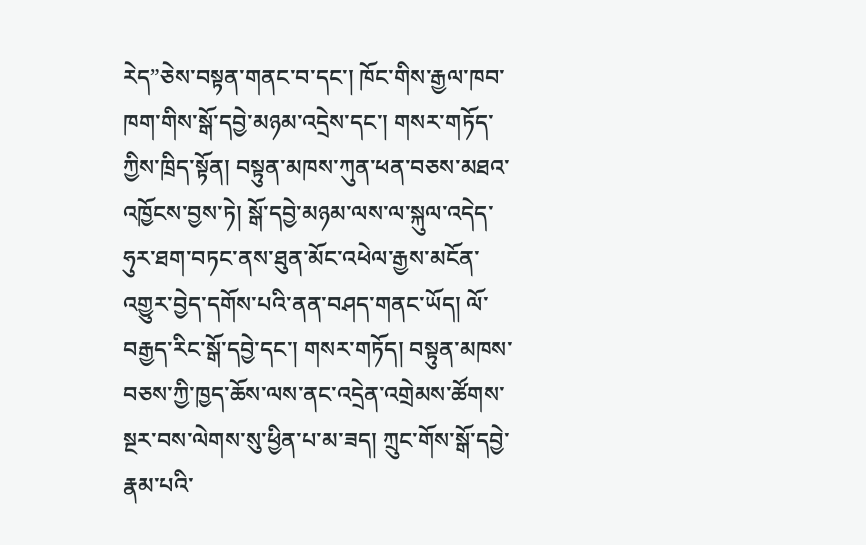རེད”ཅེས་བསྟན་གནང་བ་དང་། ཁོང་གིས་རྒྱལ་ཁབ་ཁག་གིས་སྒོ་དབྱེ་མཉམ་འདྲེས་དང་། གསར་གཏོད་ཀྱིས་ཁྲིད་སྟོན། བསྟུན་མཁས་ཀུན་ཕན་བཅས་མཐའ་འཁྱོངས་བྱས་ཏེ། སྒོ་དབྱེ་མཉམ་ལས་ལ་སྐུལ་འདེད་ཧུར་ཐག་བཏང་ནས་ཐུན་མོང་འཕེལ་རྒྱས་མངོན་འགྱུར་བྱེད་དགོས་པའི་ནན་བཤད་གནང་ཡོད། ལོ་བརྒྱད་རིང་སྒོ་དབྱེ་དང་། གསར་གཏོད། བསྟུན་མཁས་བཅས་ཀྱི་ཁྱད་ཆོས་ལས་ནང་འདྲེན་འགྲེམས་ཚོགས་སྔར་བས་ལེགས་སུ་ཕྱིན་པ་མ་ཟད། ཀྲུང་གོས་སྒོ་དབྱེ་རྣམ་པའི་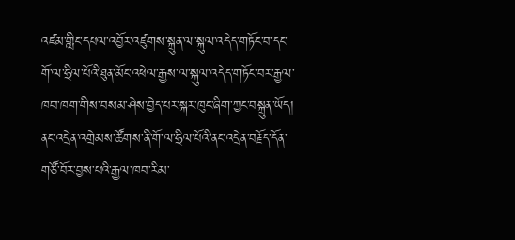འཛམ་གླིང་དཔལ་འབྱོར་འཛུགས་སྐྲུན་ལ་སྐུལ་འདེད་གཏོང་བ་དང་གོ་ལ་ཧྲིལ་པོའི་ཐུན་མོང་འཕེལ་རྒྱས་ལ་སྐུལ་འདེད་གཏོང་བར་རྒྱལ་ཁབ་ཁག་གིས་བསམ་ཤེས་བྱེད་པར་སྐར་ཁུང་ཞིག་ཀྱང་བསྐྲུན་ཡོད།
ནང་འདྲེན་འགྲེམས་ཚོགས་ནི་གོ་ལ་ཧྲིལ་པོའི་ནང་འདྲེན་བརྗོད་དོན་གཙོ་བོར་བྱས་པའི་རྒྱལ་ཁབ་རིམ་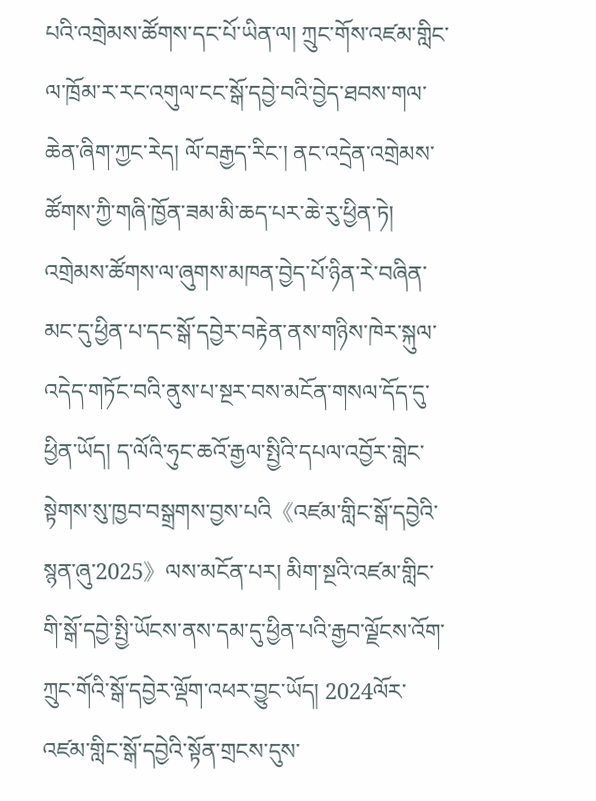པའི་འགྲེམས་ཚོགས་དང་པོ་ཡིན་ལ། ཀྲུང་གོས་འཛམ་གླིང་ལ་ཁྲོམ་ར་རང་འགུལ་ངང་སྒོ་དབྱེ་བའི་བྱེད་ཐབས་གལ་ཆེན་ཞིག་ཀྱང་རེད། ལོ་བརྒྱད་རིང་། ནང་འདྲེན་འགྲེམས་ཚོགས་ཀྱི་གཞི་ཁྱོན་ཟམ་མི་ཆད་པར་ཆེ་རུ་ཕྱིན་ཏེ། འགྲེམས་ཚོགས་ལ་ཞུགས་མཁན་བྱེད་པོ་ཉིན་རེ་བཞིན་མང་དུ་ཕྱིན་པ་དང་སྒོ་དབྱེར་བརྟེན་ནས་གཉིས་ཁེར་སྐུལ་འདེད་གཏོང་བའི་ནུས་པ་སྔར་བས་མངོན་གསལ་དོད་དུ་ཕྱིན་ཡོད། ད་ལོའི་ཧུང་ཆའོ་རྒྱལ་སྤྱིའི་དཔལ་འབྱོར་གླེང་སྟེགས་སུ་ཁྱབ་བསྒྲགས་བྱས་པའི《འཛམ་གླིང་སྒོ་དབྱེའི་སྙན་ཞུ་2025》ལས་མངོན་པར། མིག་སྔའི་འཛམ་གླིང་གི་སྒོ་དབྱེ་སྤྱི་ཡོངས་ནས་དམ་དུ་ཕྱིན་པའི་རྒྱབ་ལྗོངས་འོག་ཀྲུང་གོའི་སྒོ་དབྱེར་ལྡོག་འཕར་བྱུང་ཡོད། 2024ལོར་འཛམ་གླིང་སྒོ་དབྱེའི་སྟོན་གྲངས་དུས་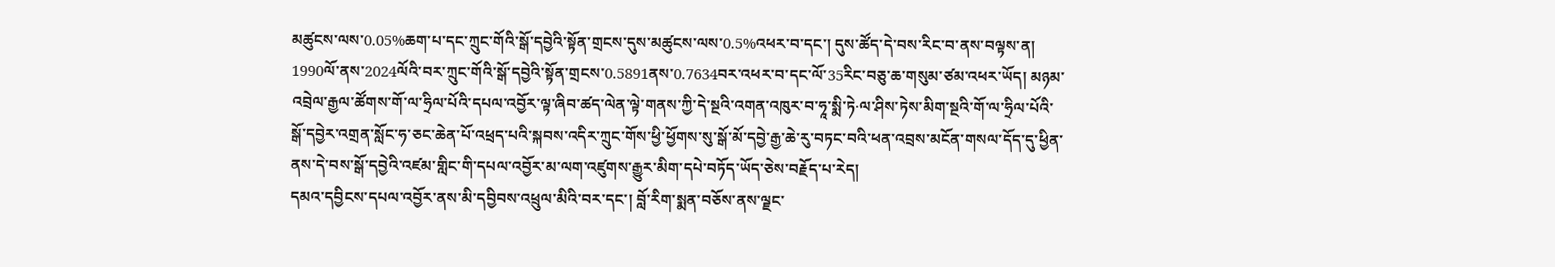མཚུངས་ལས་0.05%ཆག་པ་དང་ཀྲུང་གོའི་སྒོ་དབྱེའི་སྟོན་གྲངས་དུས་མཚུངས་ལས་0.5%འཕར་བ་དང་། དུས་ཚོད་དེ་བས་རིང་བ་ནས་བལྟས་ན། 1990ལོ་ནས་2024ལོའི་བར་ཀྲུང་གོའི་སྒོ་དབྱེའི་སྟོན་གྲངས་0.5891ནས་0.7634བར་འཕར་བ་དང་ལོ་35རིང་བཅུ་ཆ་གསུམ་ཙམ་འཕར་ཡོད། མཉམ་འབྲེལ་རྒྱལ་ཚོགས་གོ་ལ་ཧྲིལ་པོའི་དཔལ་འབྱོར་ལྟ་ཞིབ་ཚད་ལེན་ལྟེ་གནས་ཀྱི་དེ་སྔའི་འགན་འཁུར་བ་ཧཱ་སྨི་ཏེ·ལ་ཤིས་ཏེས་མིག་སྔའི་གོ་ལ་ཧྲིལ་པོའི་སྒོ་དབྱེར་འགྲན་སློང་ཧ་ཅང་ཆེན་པོ་འཕྲད་པའི་སྐབས་འདིར་ཀྲུང་གོས་ཕྱི་ཕྱོགས་སུ་སྒོ་མོ་དབྱེ་རྒྱ་ཆེ་རུ་བཏང་བའི་ཕན་འབྲས་མངོན་གསལ་དོད་དུ་ཕྱིན་ནས་དེ་བས་སྒོ་དབྱེའི་འཛམ་གླིང་གི་དཔལ་འབྱོར་མ་ལག་འཛུགས་རྒྱུར་མིག་དཔེ་བཏོད་ཡོད་ཅེས་བརྗོད་པ་རེད།
དམའ་དབྱིངས་དཔལ་འབྱོར་ནས་མི་དབྱིབས་འཕྲུལ་མིའི་བར་དང་། བློ་རིག་སྨན་བཅོས་ནས་ལྗང་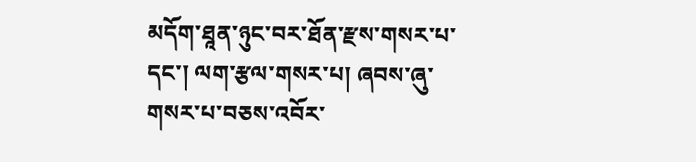མདོག་ཐཱན་ཉུང་བར་ཐོན་རྫས་གསར་པ་དང་། ལག་རྩལ་གསར་པ། ཞབས་ཞུ་གསར་པ་བཅས་འབོར་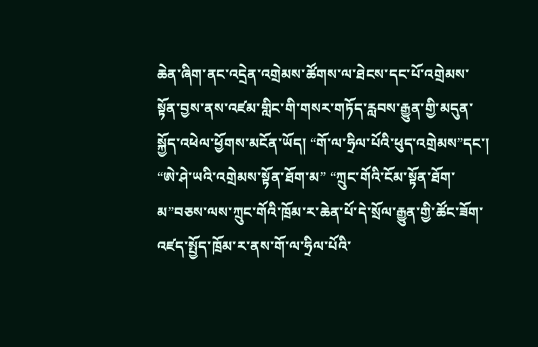ཆེན་ཞིག་ནང་འདྲེན་འགྲེམས་ཚོགས་ལ་ཐེངས་དང་པོ་འགྲེམས་སྟོན་བྱས་ནས་འཛམ་གླིང་གི་གསར་གཏོད་རླབས་རྒྱུན་གྱི་མདུན་སྐྱོད་འཕེལ་ཕྱོགས་མངོན་ཡོད། “གོ་ལ་ཧྲིལ་པོའི་ཕུད་འགྲེམས”དང་། “ཨེ་ཤེ་ཡའི་འགྲེམས་སྟོན་ཐོག་མ” “ཀྲུང་གོའི་ངོམ་སྟོན་ཐོག་མ”བཅས་ལས་ཀྲུང་གོའི་ཁྲོམ་ར་ཆེན་པོ་དེ་སྲོལ་རྒྱུན་གྱི་ཚོང་ཟོག་འཛད་སྤྱོད་ཁྲོམ་ར་ནས་གོ་ལ་ཧྲིལ་པོའི་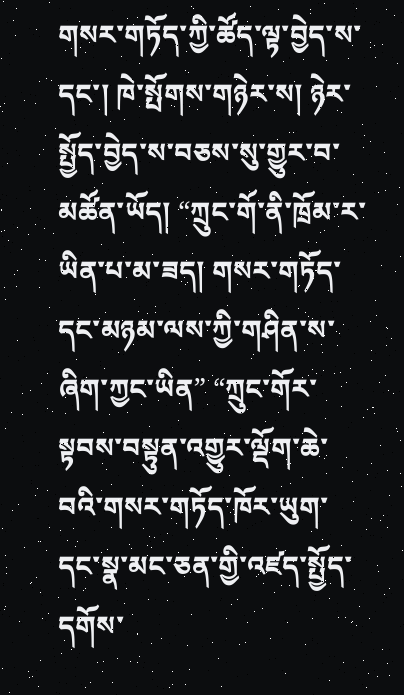གསར་གཏོད་ཀྱི་ཚོད་ལྟ་བྱེད་ས་དང་། ཁེ་སྤོགས་གཉེར་ས། ཉེར་སྤྱོད་བྱེད་ས་བཅས་སུ་གྱུར་བ་མཚོན་ཡོད། “ཀྲུང་གོ་ནི་ཁྲོམ་ར་ཡིན་པ་མ་ཟད། གསར་གཏོད་དང་མཉམ་ལས་ཀྱི་གཤིན་ས་ཞིག་ཀྱང་ཡིན” “ཀྲུང་གོར་སྟབས་བསྟུན་འགྱུར་ལྡོག་ཆེ་བའི་གསར་གཏོད་ཁོར་ཡུག་དང་སྣ་མང་ཅན་གྱི་འཛད་སྤྱོད་དགོས་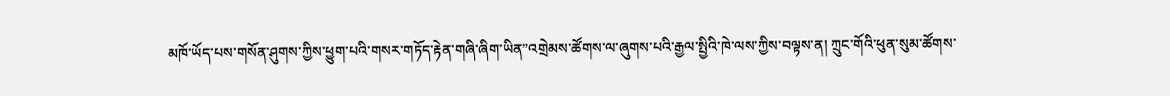མཁོ་ཡོད་པས་གསོན་ཤུགས་ཀྱིས་ཕྱུག་པའི་གསར་གཏོད་རྟེན་གཞི་ཞིག་ཡིན”འགྲེམས་ཚོགས་ལ་ཞུགས་པའི་རྒྱལ་སྤྱིའི་ཁེ་ལས་ཀྱིས་བལྟས་ན། ཀྲུང་གོའི་ཕུན་སུམ་ཚོགས་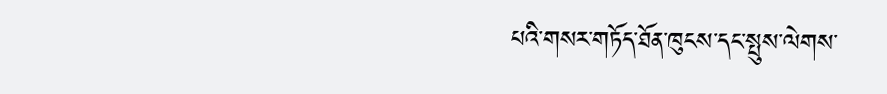པའི་གསར་གཏོད་ཐོན་ཁུངས་དང་སྤུས་ལེགས་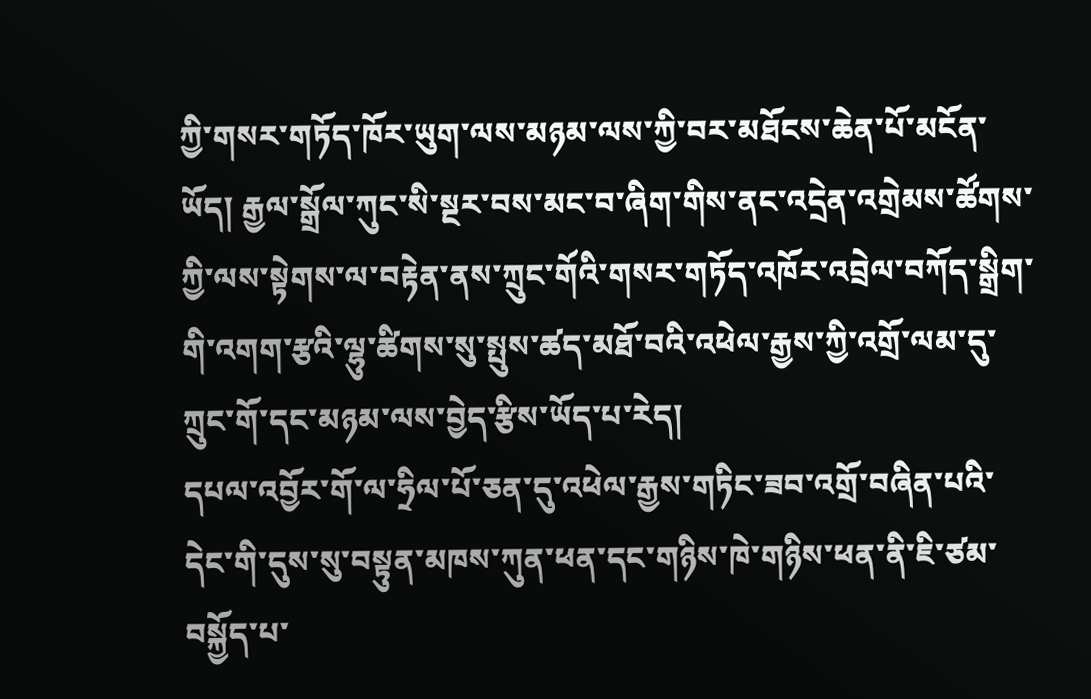ཀྱི་གསར་གཏོད་ཁོར་ཡུག་ལས་མཉམ་ལས་ཀྱི་བར་མཐོངས་ཆེན་པོ་མངོན་ཡོད། རྒྱལ་སྒྲོལ་ཀུང་སི་སྔར་བས་མང་བ་ཞིག་གིས་ནང་འདྲེན་འགྲེམས་ཚོགས་ཀྱི་ལས་སྟེགས་ལ་བརྟེན་ནས་ཀྲུང་གོའི་གསར་གཏོད་འཁོར་འབྲེལ་བཀོད་སྒྲིག་གི་འགག་རྩའི་ལྷུ་ཚིགས་སུ་སྤུས་ཚད་མཐོ་བའི་འཕེལ་རྒྱས་ཀྱི་འགྲོ་ལམ་དུ་ཀྲུང་གོ་དང་མཉམ་ལས་བྱེད་རྩིས་ཡོད་པ་རེད།
དཔལ་འབྱོར་གོ་ལ་ཧྲིལ་པོ་ཅན་དུ་འཕེལ་རྒྱས་གཏིང་ཟབ་འགྲོ་བཞིན་པའི་དེང་གི་དུས་སུ་བསྟུན་མཁས་ཀུན་ཕན་དང་གཉིས་ཁེ་གཉིས་ཕན་ནི་ཇི་ཙམ་བསྐྱོད་པ་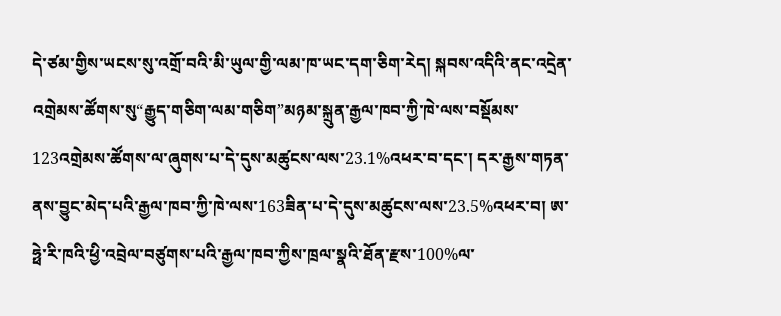དེ་ཙམ་གྱིས་ཡངས་སུ་འགྲོ་བའི་མི་ཡུལ་གྱི་ལམ་ཁ་ཡང་དག་ཅིག་རེད། སྐབས་འདིའི་ནང་འདྲེན་འགྲེམས་ཚོགས་སུ“རྒྱུད་གཅིག་ལམ་གཅིག”མཉམ་སྐྲུན་རྒྱལ་ཁབ་ཀྱི་ཁེ་ལས་བསྡོམས་123འགྲེམས་ཚོགས་ལ་ཞུགས་པ་དེ་དུས་མཚུངས་ལས་23.1%འཕར་བ་དང་། དར་རྒྱས་གཏན་ནས་བྱུང་མེད་པའི་རྒྱལ་ཁབ་ཀྱི་ཁེ་ལས་163ཟིན་པ་དེ་དུས་མཚུངས་ལས་23.5%འཕར་བ། ཨ་ཧྥེ་རི་ཁའི་ཕྱི་འབྲེལ་བཙུགས་པའི་རྒྱལ་ཁབ་ཀྱིས་ཁྲལ་སྣའི་ཐོན་རྫས་100%ལ་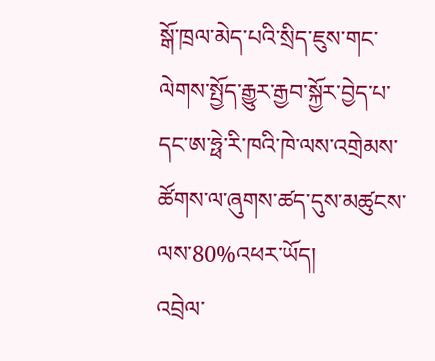སྒོ་ཁྲལ་མེད་པའི་སྲིད་ཇུས་གང་ལེགས་སྤྱོད་རྒྱུར་རྒྱབ་སྐྱོར་བྱེད་པ་དང་ཨ་ཧྥེ་རི་ཁའི་ཁེ་ལས་འགྲེམས་ཚོགས་ལ་ཞུགས་ཚད་དུས་མཚུངས་ལས་80%འཕར་ཡོད།
འབྲེལ་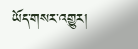ཡོད་གསར་འགྱུར།